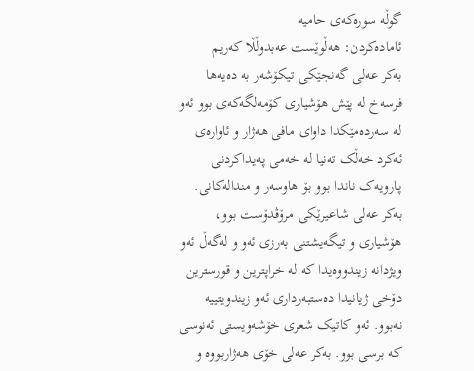گوڵە سورەكەی حامیە
ئامادەكردن: هەڵوێست عەبدوڵڵا كەریم
بەکر عەلی گەنجێکی تیکۆشەر بە دەیەها فرسەخ لە پێش هۆشیاری کۆمەلگەکەی بوو ئەو لە سەردەمێکدا داوای مافی هەژار و ئاوارەی ئەکرد خەڵک تەنیا لە خەمی پەیداکردنی پارویەک ناندا بوو بۆ هاوسەر و مندالەکانی. بەکر عەلی شاعیرێکی مرۆڤدۆست بوو، هۆشیاری و تیگەیشتنی بەرزی ئەو و لەگەڵ ئەو ویژدانە زیندووەیدا کە لە خراپترین و قورسترین دۆخی ژیانیدا دەستبەرداری ئەو زیندویتییە نەبوو. ئەو کاتیک شعری خۆشەویستی ئەنوسی کە برسی بوو. بەکر عەلی خۆی هەژاربووە و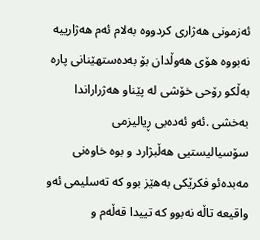ئەزمونی هەژاری کردووە بەلام ئەم هەژارییە نەبووە هۆی هەوڵدان بۆ بەدەستهێنانی پارە بەڵکو رۆحی خۆشی لە پێناو هەژراراندا بەخشی .ئەو ئەدەبی ڕیالیزمی سۆسیالیستیی هەڵبژارد و بوە خاوەنی مەبدەئو فکرێکی بەهێز بوو کە تەسلیمی ئەو واقیعە تاڵە نەبوو کە تییدا قەڵەم و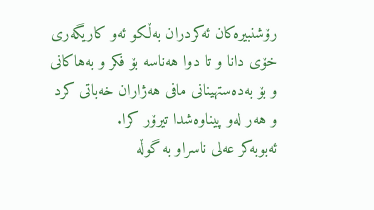رۆشنبیرەکان ئەکردران بەڵکو ئەو کاریگەری خۆی دانا و تا دوا هەناسە بۆ فکر و بەهاکانی و بۆ بەدەستهینانی مافی هەژاران خەباتی کرد و هەر لەو پیناوەشدا تیرۆر کرا.
ئەبوبەکر عەلی ناسراو بە گوڵە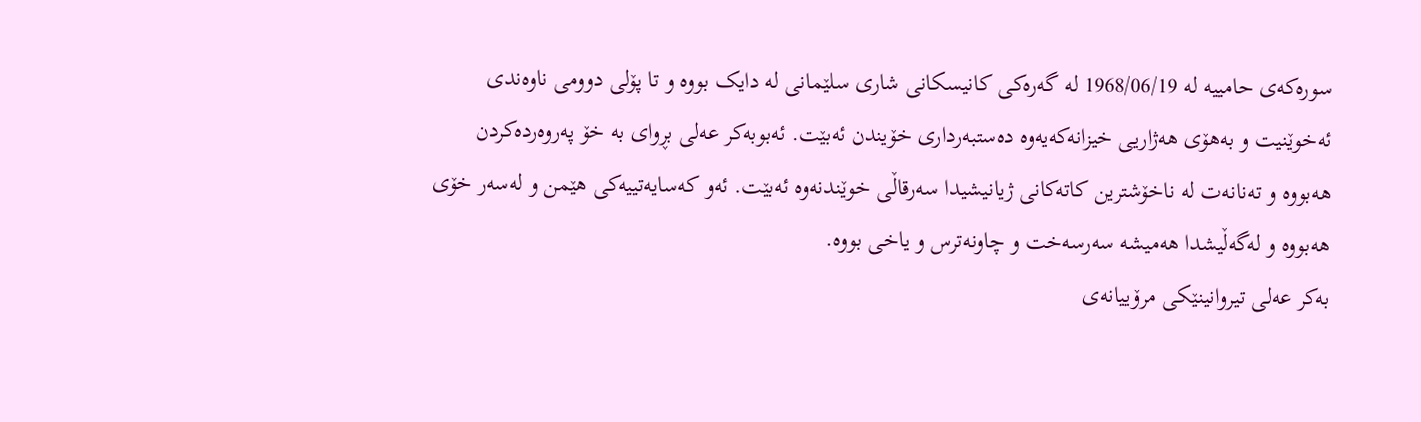سورەکەی حامییە لە 1968/06/19 لە گەرەکی کانیسکانی شاری سلێمانی لە دایک بووە و تا پۆلی دوومی ناوەندی ئەخوێنیت و بەهۆی هەژاریی خیزانەکەیەوە دەستبەرداری خۆیندن ئەبێت. ئەبوبەکر عەلی بڕوای بە خۆ پەروەردەکردن هەبووە و تەنانەت لە ناخۆشترین کاتەکانی ژیانیشیدا سەرقاڵی خوێندنەوە ئەبێت. ئەو کەسایەتییەکی هێمن و لەسەر خۆی هەبووە و لەگەڵیشدا هەمیشە سەرسەخت و چاونەترس و یاخی بووە.
بەکر عەلی تیروانینێکی مرۆییانەی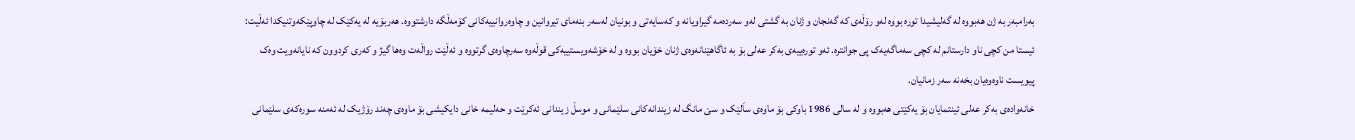بەرامبەر بە ژن هەبووە لە گەلیشیدا تورە بووە لەو رۆڵەی کە گەنجان و ژنان بە گشتی لەو سەردەمە گیراویانە و کەسایەتی و بونیان لەسەر بنەمای تیروانین و چاوەروانییەکانی کۆمەڵگە دارشتووە. هەربۆیە لە یەکێک لە چاوپێکەوتنیکدا ئەڵیت: ئیستا من کچی ناو دارستانم لە کچی سەماگەیەک پی جوانترە. ئەو تورەییەی بەکر عەلی بۆ بە ئاگاهێنانەوەی ژنان خۆیان بووە و لە خۆشەویستییەکی قوڵەوە سەرچاوەی گرتووە و ئەڵێت رواڵەت وەها گیژ و کەری کردوون کە نایانەویت وەک پیویست ناوەوەیان بخەنە سەر زمانیان.
خانەوادەی بەکر عەلی ئینتمایان بۆ یەکێتی هەبووە و لە سالی 1986 باوکی بۆ ماوەی ساَلێک و سێ مانگ لە زیندانەکانی سلێمانی و موسڵ زیندانی ئەکرێت و حەلیمە خانی دایکیشی بۆ ماوەی چەند رۆژیک لە ئەمنە سورەکەی سلێمانی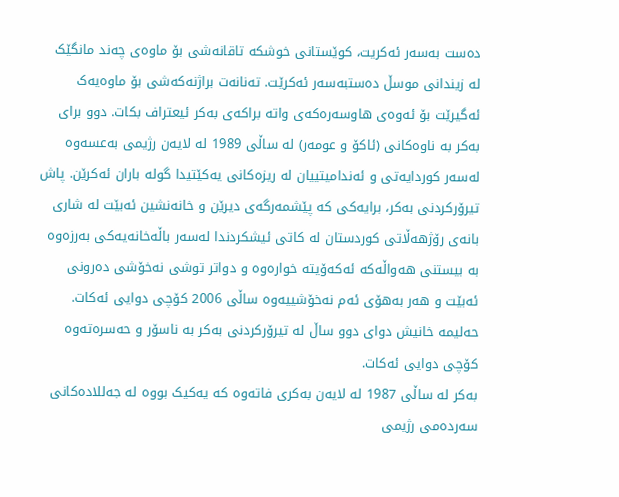دەست بەسەر ئەکریت، کوێستانی خوشکە تاقانەشی بۆ ماوەی چەند مانگێک لە زیندانی موسڵ دەستبەسەر ئەکرێت. تەنانەت براژنەکەشی بۆ ماوەیەک ئەگیرێت بۆ ئەوەی هاوسەرەکەی واتە براکەی بەکر ئیعتراف بکات. دوو برای بەکر بە ناوەکانی (ئاکۆ و عومەر) لە ساڵی 1989 لە لایەن رژیمی بەعسەوە لەسەر کوردایەتی و ئەندامیتییان لە ریزەکانی یەکێتیدا گولە باران ئەکرێن. پاش تیرۆرکردنی بەکر، برایەکی کە پێشمەرگەی دیرێن و خانەنشین ئەبێت لە شاری بانەی رۆژهەڵاتی کوردستان لە کاتی ئیشکردندا لەسەر باڵەخانەیەکی بەرزەوە بە بیستنی هەواڵەکە ئەکەۆیتە خوارەوە و دواتر توشی نەخۆشی دەرونی ئەبێت و هەر بەهۆی ئەم نەخۆشییەوە ساڵی 2006 کۆچی دوایی ئەکات. حەلیمە خانیش دوای دوو ساڵ لە تیرۆرکردنی بەکر بە ناسۆر و حەسرەتەوە کۆچی دوایی ئەکات.
بەکر لە ساڵی 1987 لە لایەن بەکری فاتەوە کە یەکیک بووە لە جەللادەکانی سەردەمی رژیمی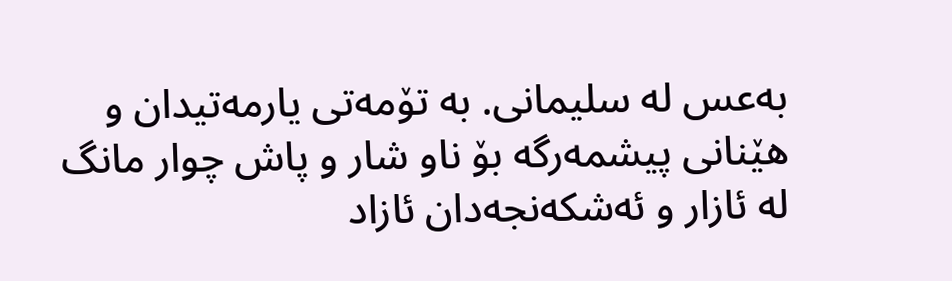بەعس لە سلیمانی. بە تۆمەتی یارمەتیدان و هێنانی پیشمەرگە بۆ ناو شار و پاش چوار مانگ لە ئازار و ئەشکەنجەدان ئازاد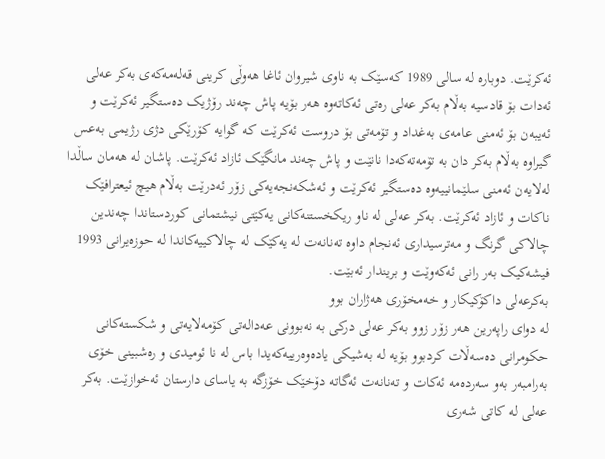ئەکرێت. دوبارە لە سالی 1989 کەسێک بە ناوی شیروان ئاغا هەوڵی کرینی قەلەمەکەی بەکر عەلی ئەدات بۆ قادسیە بەڵام بەکر عەلی رەتی ئەکاتەوە هەر بۆیە پاش چەند رۆژیک دەستگیر ئەکرێت و ئەیبەن بۆ ئەمنی عامەی بەغداد و تۆمەتی بۆ دروست ئەکرێت کە گوایە کۆرێکی دژی رژیمی بەعس گیراوە بەڵام بەکر دان بە تۆمەتەکەدا نانێت و پاش چەند مانگێک ئازاد ئەکرێت. پاشان لە هەمان ساڵدا لەلایەن ئەمنی سلێمانییەوە دەستگیر ئەکرێت و ئەشکەنجەیەکی زۆر ئەدرێت بەڵام هیچ ئیعترافێک ناکات و ئازاد ئەکرێت. بەکر عەلی لە ناو ریکخستنەکانی یەکێتی نیشتمانی کوردستاندا چەندین چالاکی گرنگ و مەترسیداری ئەنجام داوە تەنانەت لە یەکێک لە چالاکییەکاندا لە حوزەیرانی 1993 فیشەکیک بەر رانی ئەکەوێت و بریندار ئەبێت.
بەکرعەلی داکۆکیکار و خەمخۆری هەژاران بوو
لە دوای راپەرین هەر زۆر زوو بەکر عەلی درکی بە نەبوونی عەدالەتی کۆمەلایەتی و شکستەکانی حکومرانی دەسەڵات کردبوو بۆیە لە بەشیکی یادەوەرییەکەیدا باس لە نا ئومیدی و رەشبینی خۆی بەرامبەر بەو سەردەمە ئەکات و تەنانەت ئەگاتە دۆخێک خۆزگە بە یاسای دارستان ئەخوازێت. بەکر عەلی لە کاتی شەری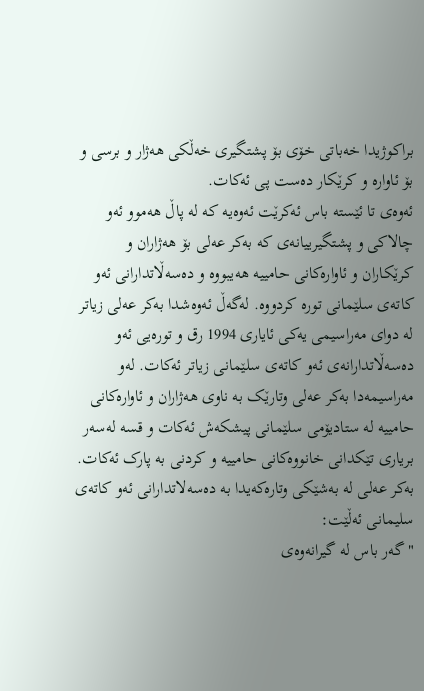براکوژیدا خەباتی خۆی بۆ پشتگیری خەڵکی هەژار و برسی و بۆ ئاوارە و کرێکار دەست پی ئەکات.
ئەوەی تا ئێستە باس ئەکرێت ئەوەیە کە لە پاڵ هەموو ئەو چالاکی و پشتگیرییانەی کە بەکر عەلی بۆ هەژاران و کرێکاران و ئاوارەکانی حامییە هەیبووە و دەسەڵاتدارانی ئەو کاتەی سلێمانی تورە کردووە. لەگەڵ ئەوەشدا بەکر عەلی زیاتر لە دوای مەراسیمی یەکی ئایاری 1994 رق و تورەیی ئەو دەسەڵاتدارانەی ئەو کاتەی سلێمانی زیاتر ئەکات. لەو مەراسیمەدا بەکر عەلی وتارێک بە ناوی هەژاران و ئاوارەکانی حامییە لە ستادیۆمی سلێمانی پیشکەش ئەکات و قسە لەسەر بریاری تێکدانی خانووەکانی حامییە و کردنی بە پارک ئەکات. بەکر عەلی لە بەشێکی وتارەکەیدا بە دەسەلاتدارانی ئەو کاتەی سلیمانی ئەڵێت:
"گەر باس لە گیرانەوەی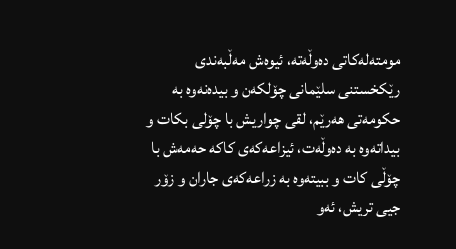مومتەلەکاتی دەوڵەتە، ئیوەش مەڵبەندی رێکخستنی سلێمانی چۆلکەن و بیدەنەوە بە حکومەتی هەرێم، لقی چواریش با چۆلی بکات و بیداتەوە بە دەوڵەت، ئیزاعەکەی کاکە حەمەش با چۆڵی کات و ببیتەوە بە زراعەکەی جاران و زۆر جیی تریش، ئەو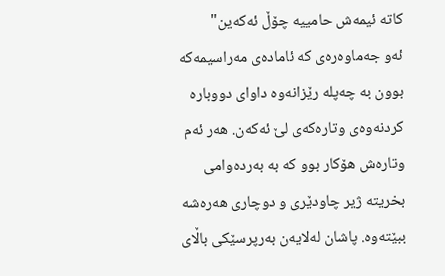کاتە ئیمەش حامییە چۆڵ ئەکەین"
ئەو جەماوەرەی کە ئامادەی مەراسیمەکە بوون بە چەپلە رێزانەوە داوای دووبارە کردنەوەی وتارەکەی لێ ئەکەن. هەر ئەم وتارەش هۆکار بوو کە بە بەردەوامی بخریتە ژیر چاودێری و دوچاری هەرەشە ببێتەوە. پاشان لەلایەن بەرپرسێکی باڵای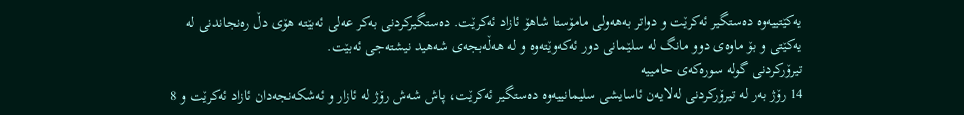یەکێتییەوە دەستگیر ئەکرێت و دواتر بەهەولی مامۆستا شاهۆ ئازاد ئەکرێت. دەستگیرکردنی بەکر عەلی ئەبێتە هۆی دڵ رەنجاندنی لە یەکێتی و بۆ ماوەی دوو مانگ لە سلێمانی دور ئەکەوێتەوە و لە هەڵەبجەی شەهید نیشتەجی ئەبێت.
تیرۆرکردنی گولە سورەکەی حامییە
14 رۆژ بەر لە تیرۆرکردنی لەلایەن ئاسایشی سلیمانییەوە دەستگیر ئەکرێت، پاش شەش رۆژ لە ئازار و ئەشکەنجەدان ئازاد ئەکرێت و 8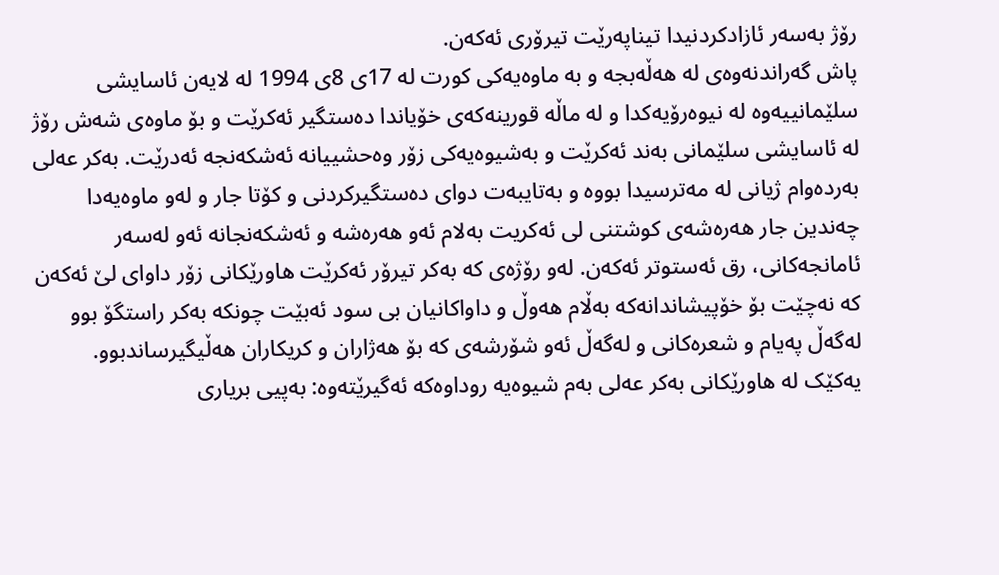رۆژ بەسەر ئازادکردنیدا تیناپەرێت تیرۆری ئەکەن.
پاش گەراندنەوەی لە هەڵەبجە و بە ماوەیەکی کورت لە 17ی 8ی 1994 لە لایەن ئاسایشی سلێمانییەوە لە نیوەرۆیەکدا و لە ماڵە قورینەکەی خۆیاندا دەستگیر ئەکرێت و بۆ ماوەی شەش رۆژ لە ئاسایشی سلێمانی بەند ئەکرێت و بەشیوەیەکی زۆر وەحشییانە ئەشکەنجە ئەدرێت. بەکر عەلی بەردەوام ژیانی لە مەترسیدا بووە و بەتایبەت دوای دەستگیرکردنی و کۆتا جار و لەو ماوەیەدا چەندین جار هەرەشەی کوشتنی لی ئەکریت بەلام ئەو هەرەشە و ئەشکەنجانە ئەو لەسەر ئامانجەکانی، رق ئەستوتر ئەکەن. لەو رۆژەی کە بەکر تیرۆر ئەکرێت هاورێکانی زۆر داوای لێ ئەکەن کە نەچێت بۆ خۆپیشاندانەکە بەڵام هەوڵ و داواکانیان بی سود ئەبێت چونکە بەکر راستگۆ بوو لەگەڵ پەیام و شعرەکانی و لەگەڵ ئەو شۆرشەی کە بۆ هەژاران و کریکاران هەڵیگیرساندبوو.
یەکێک لە هاورێکانی بەکر عەلی بەم شیوەیە روداوەکە ئەگیرێتەوە: بەپیی بریاری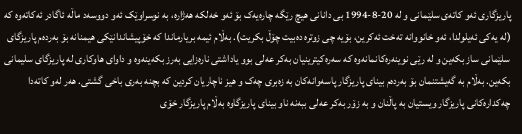پاریزگاری ئەو کاتەی سلێمانی و لە 20-8-1994 بی دانانی هیچ رێگە چارەیەک بۆ ئەو خەلکە هەژارە، بە نوسراوێک ئەو دووسەد ماڵە ئاگادر ئەکاتەوە کە (لە یەکی ئەیلولدا، ئەو خانووانە تەخت ئەکرین، بۆیە چی زوترە دەبیت چۆڵ بکریت). بەڵام ئیمە بریارماندا کە خۆپیشاندانێکی هیمنانە بۆ بەردەم پاریزگای سلێمانی ساز بکەین و لە رێی نوینەرەکانمانەوە کە سەرەکیترینیان بەکر عەلی بوو یاداشتی نارەزایی بەرز بکەینەوە و داوای هاوکاری لە پاریزگای سلیمانی بکەین. بەڵام بە گەیشتنمان بۆ بەردەم بینای پاریزگار پاسەوانەکان بە زەبری چەک و هیز ناچاریان کردین کە بچنە بەری باخی گشتی. هەر لەو کاتەدا چەکدارەکانی پاریزگار ویستیان بە پاڵنان و بە زۆر بەکر عەلی ببەنە ناو بینای پاریزگاوە بەڵام پاریزگار خۆی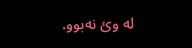لە وئ نەبوو.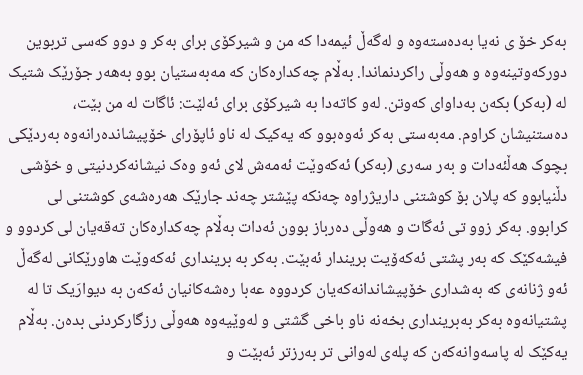بەکر خۆ ی نەیا بەدەستەوە و لەگەڵ ئیمەدا کە من و شیرکۆی برای بەکر و دوو کەسی تربوین دورکەوتینەوە و هەوڵی راکردنماندا. بەڵام چەکدارەکان کە مەبەستیان بوو بەهەر جۆرێک شتیک لە (بەکر) بکەن بەداوای کەوتن. لەو کاتەدا بە شیرکۆی برای ئەلێت: ئاگات لە من بێت، دەستنیشان کراوم. مەبەستی بەکر ئەوەبوو کە یەکیک لە ناو ئاپۆرای خۆپیشاندەرانەوە بەردێکی بچوک هەڵئەدات و بەر سەری (بەکر) ئەکەوێت ئەمەش لای ئەو وەک نیشانەکردنیتی و خۆشی دڵنیابوو کە پلان بۆ کوشتنی داریژراوە چەنکە پێشتر چەند جارێک هەرەشەی کوشتنی لی کرابوو. بەکر زوو تی ئەگات و هەوڵی دەرباز بوون ئەدات بەڵام چەکدارەکان تەقەیان لی کردوو و فیشەکێک کە بەر پشتی ئەکەۆیت بریندار ئەبێت. بەکر بە برینداری ئەکەوێت هاورێکانی لەگەڵ ئەو ژنانەی کە بەشداری خۆپیشاندانەکەیان کردووە عەبا رەشەکانیان ئەکەن بە دیوارَیک تا لە پشتیانەوە بەکر بەبرینداری بخەنە ناو باخی گشتی و لەوێیەوە هەوڵی رزگارکردنی بدەن. بەڵام یەکێک لە پاسەوانەکەن کە پلەی لەوانی تر بەرزتر ئەبێت و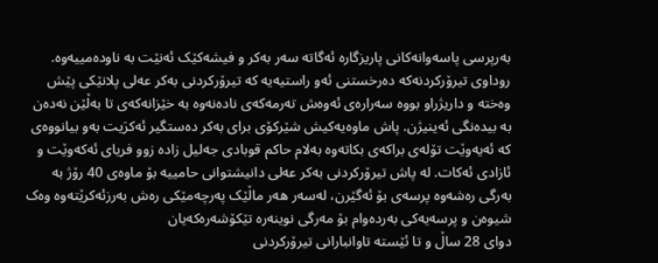بەرپرسی پاسەوانەکانی پاریزگارە ئەگاتە سەر بەکر و فیشەکێک ئەنێت بە ناودەمییەوە.
روداوی تیرۆرکردنەکە دەرخستنی ئەو راستیەیە کە تیرۆرکردنی بەکر عەلی پلانێکی پێش وەختە و داریژراو بووە سەرارەی ئەوەش تەرمەکەی نادەنەوە بە خێزانەکەی تا بەڵێن نەدەن بە بیدەنگی ئەینیژن. پاش ماوەیەکیش شێرکۆی برای بەکر دەستگیر ئەکرَیت بەو بیانووەی کە ئەیەوێت تۆلەی براکەی بکاتەوە بەلام حاکم قوبادی جەلیل زادە زوو فریای ئەکەوێت و ئازادی ئەکات. لە پاش تیرۆرکردنی بەکر عەلی دانیشتوانی حامییە بۆ ماوەی 40 رۆژ بە بەرگی رەشەوە پرسەی بۆ ئەگێرن، لەسەر هەر ماڵێک پەرچەمێکی رەش بەرزئەکرێتەوە وەک شیوەن و پرسەیەکی بەردەوام بۆ مەرگی نوینەرە تێکۆشەرەکەیان
دوای 28 ساڵ و تا ئێستە تاوانبارانی تیرۆرکردنی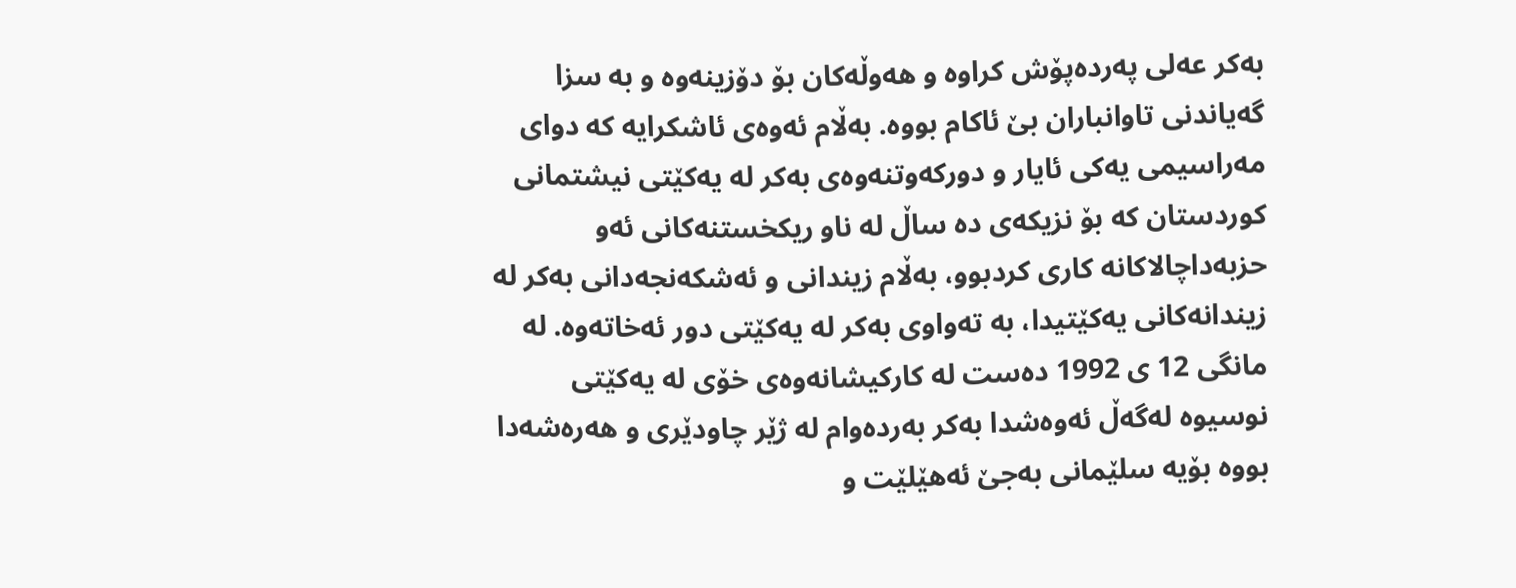بەکر عەلی پەردەپۆش کراوە و هەوڵەکان بۆ دۆزینەوە و بە سزا گەیاندنی تاوانباران بێ ئاکام بووە. بەڵام ئەوەی ئاشکرایە کە دوای مەراسیمی یەکی ئایار و دورکەوتنەوەی بەکر لە یەکێتی نیشتمانی کوردستان کە بۆ نزیکەی دە ساڵ لە ناو ریکخستنەکانی ئەو حزبەداچالاکانە کاری کردبوو، بەڵام زیندانی و ئەشکەنجەدانی بەکر لە زیندانەکانی یەکێتیدا، بە تەواوی بەکر لە یەکێتی دور ئەخاتەوە. لە مانگی 12 ی 1992 دەست لە کارکیشانەوەی خۆی لە یەکێتی نوسیوە لەگەڵ ئەوەشدا بەکر بەردەوام لە ژێر چاودێری و هەرەشەدا بووە بۆیە سلێمانی بەجێ ئەهێلێت و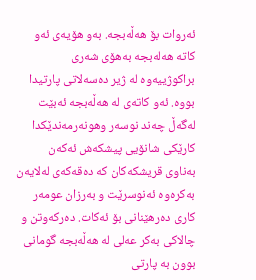ئەروات بۆ هەڵەبجە. بەو هۆیەی ئەو کاتە هەلەبجە بەهۆی شەری براکوژییەوە لە ژیر دەسەلاتی پارتیدا بووە. ئەو کاتەی لە هەڵەبجە ئەبێت لەگەڵ چەند نوسەر وهونەرمەندێکدا کارێکی شانۆیی پیشکەش ئەکەن بەناوی قریشکەکان کە دەقەکەی لەلایەن بەکرەوە ئەنوسرێت و بەرزان عومەر کاری دەرهێنانی بۆ ئەکات. دەرکەوتن و چالاکی بەکر عەلی لە هەڵەبجە گومانی بوون بە پارتی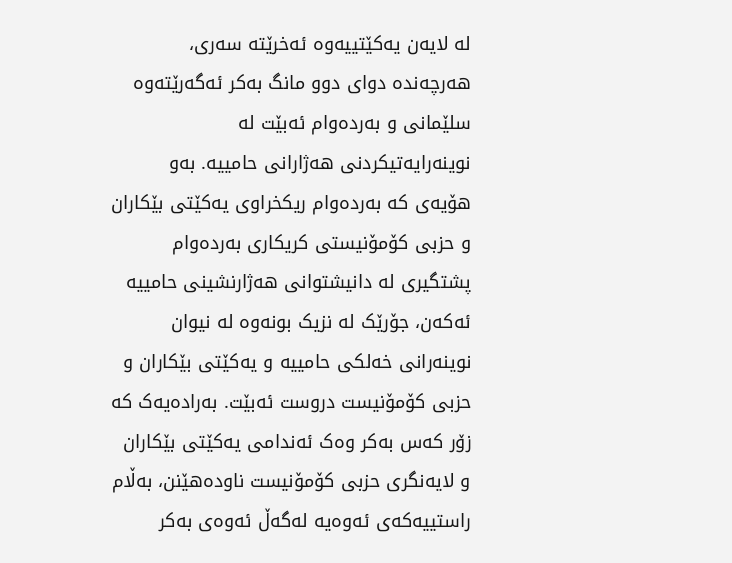لە لایەن یەکێتییەوە ئەخرێتە سەری، هەرچەندە دوای دوو مانگ بەکر ئەگەرێتەوە سلێمانی و بەردەوام ئەبێت لە نوینەرایەتیکردنی هەژارانی حامییە. بەو هۆیەی کە بەردەوام ریکخراوی یەکێتی بێکاران و حزبی کۆمۆنیستی کریکاری بەردەوام پشتگیری لە دانیشتوانی هەژارنشینی حامییە ئەکەن، جۆرێک لە نزیک بونەوە لە نیوان نوینەرانی خەلکی حامییە و یەکێتی بێکاران و حزبی کۆمۆنیست دروست ئەبێت. بەرادەیەک کە زۆر کەس بەکر وەک ئەندامی یەکێتی بێکاران و لایەنگری حزبی کۆمۆنیست ناودەهێنن، بەڵام راستییەکەی ئەوەیە لەگەڵ ئەوەی بەکر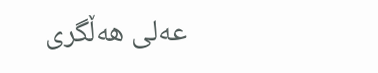عەلی هەڵگری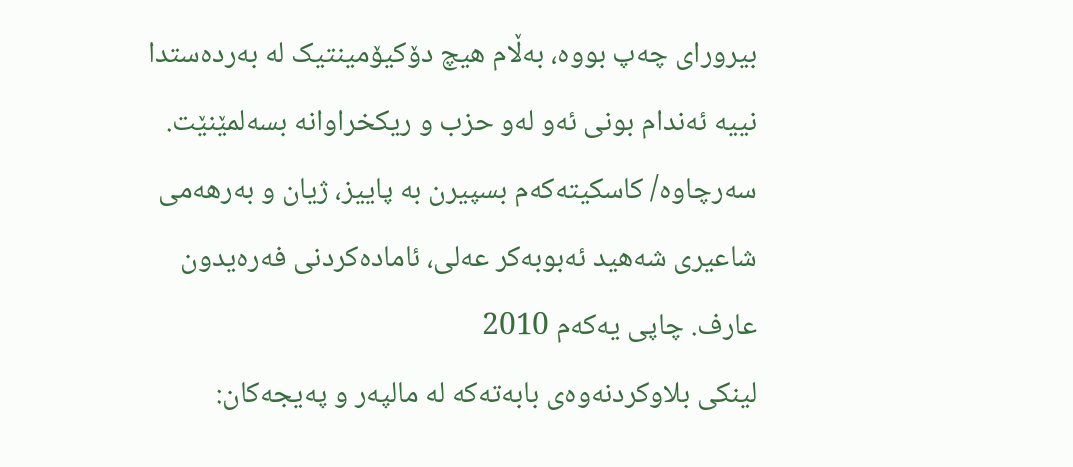بیرورای چەپ بووە، بەڵام هیچ دۆکیۆمینتیک لە بەردەستدا نییە ئەندام بونی ئەو لەو حزب و ریکخراوانە بسەلمێنێت.
سەرچاوە/ کاسکیتەکەم بسپیرن بە پاییز، ژیان و بەرهەمی شاعیری شەهید ئەبوبەکر عەلی، ئامادەکردنی فەرەیدون عارف. چاپی یەکەم 2010
لینکی بلاوکردنەوەی بابەتەکە لە مالپەر و پەیجەکان: